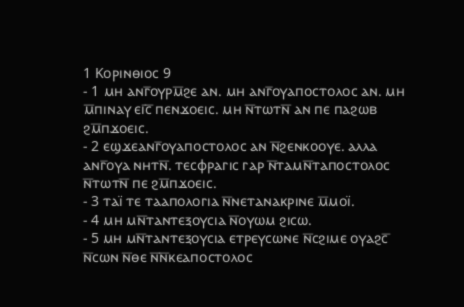1 Ⲕⲟⲣⲓⲛⲑⲓⲟⲥ 9
- 1 ⲙⲏ ⲁⲛⲅ̅ⲟⲩⲣⲙ̅ϩⲉ ⲁⲛ. ⲙⲏ ⲁⲛⲅ̅ⲟⲩⲁⲡⲟⲥⲧⲟⲗⲟⲥ ⲁⲛ. ⲙⲏ ⲙ̅ⲡⲓⲛⲁⲩ ⲉⲓ̅ⲥ̅ ⲡⲉⲛϫⲟⲉⲓⲥ. ⲙⲏ ⲛ̅ⲧⲱⲧⲛ̅ ⲁⲛ ⲡⲉ ⲡⲁϩⲱⲃ ϩⲙ̅ⲡϫⲟⲉⲓⲥ.
- 2 ⲉϣϫⲉⲁⲛⲅ̅ⲟⲩⲁⲡⲟⲥⲧⲟⲗⲟⲥ ⲁⲛ ⲛ̅ϩⲉⲛⲕⲟⲟⲩⲉ. ⲁⲗⲗⲁ ⲁⲛⲅ̅ⲟⲩⲁ ⲛⲏⲧⲛ̅. ⲧⲉⲥⲫⲣⲁⲅⲓⲥ ⲅⲁⲣ ⲛ̅ⲧⲁⲙⲛ̅ⲧⲁⲡⲟⲥⲧⲟⲗⲟⲥ ⲛ̅ⲧⲱⲧⲛ̅ ⲡⲉ ϩⲙ̅ⲡϫⲟⲉⲓⲥ.
- 3 ⲧⲁⲓ̈ ⲧⲉ ⲧⲁⲁⲡⲟⲗⲟⲅⲓⲁ ⲛ̅ⲛⲉⲧⲁⲛⲁⲕⲣⲓⲛⲉ ⲙ̅ⲙⲟⲓ̈.
- 4 ⲙⲏ ⲙⲛ̅ⲧⲁⲛⲧⲉⲝⲟⲩⲥⲓⲁ ⲛ̅ⲟⲩⲱⲙ ϩⲓⲥⲱ.
- 5 ⲙⲏ ⲙⲛ̅ⲧⲁⲛⲧⲉⲝⲟⲩⲥⲓⲁ ⲉⲧⲣⲉⲩⲥⲱⲛⲉ ⲛ̅ⲥϩⲓⲙⲉ ⲟⲩⲁϩⲥ̅ ⲛ̅ⲥⲱⲛ ⲛ̅ⲑⲉ ⲛ̅ⲛ̅ⲕⲉⲁⲡⲟⲥⲧⲟⲗⲟⲥ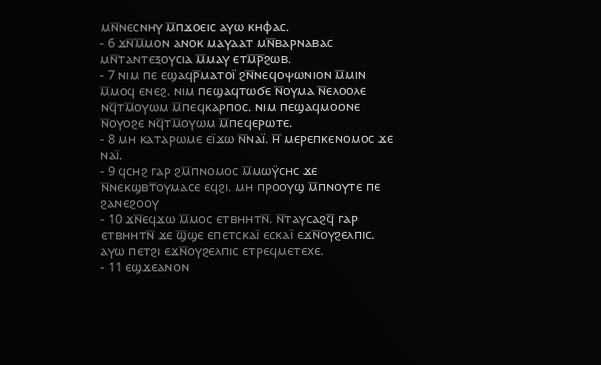ⲙⲛ̅ⲛⲉⲥⲛⲏⲩ ⲙ̅ⲡϫⲟⲉⲓⲥ ⲁⲩⲱ ⲕⲏⲫⲁⲥ.
- 6 ϫⲛ̅ⲙ̅ⲙⲟⲛ ⲁⲛⲟⲕ ⲙⲁⲩⲁⲁⲧ ⲙⲛ̅ⲃⲁⲣⲛⲁⲃⲁⲥ ⲙⲛ̅ⲧⲁⲛⲧⲉⲝⲟⲩⲥⲓⲁ ⲙ̅ⲙⲁⲩ ⲉⲧⲙ̅ⲣ̅ϩⲱⲃ.
- 7 ⲛⲓⲙ ⲡⲉ ⲉϣⲁϥⲣ̅ⲙⲁⲧⲟⲓ̈ ϩⲛ̅ⲛⲉϥⲟⲯⲱⲛⲓⲟⲛ ⲙ̅ⲙⲓⲛ ⲙ̅ⲙⲟϥ ⲉⲛⲉϩ. ⲛⲓⲙ ⲡⲉϣⲁϥⲧⲱϭⲉ ⲛ̅ⲟⲩⲙⲁ ⲛ̅ⲉⲗⲟⲟⲗⲉ ⲛϥ̅ⲧⲙ̅ⲟⲩⲱⲙ ⲙ̅ⲡⲉϥⲕⲁⲣⲡⲟⲥ. ⲛⲓⲙ ⲡⲉϣⲁϥⲙⲟⲟⲛⲉ ⲛ̅ⲟⲩⲟϩⲉ ⲛϥ̅ⲧⲙ̅ⲟⲩⲱⲙ ⲙ̅ⲡⲉϥⲉⲣⲱⲧⲉ.
- 8 ⲙⲏ ⲕⲁⲧⲁⲣⲱⲙⲉ ⲉⲓ̈ϫⲱ ⲛ̅ⲛⲁⲓ̈. ⲏ̅ ⲙⲉⲣⲉⲡⲕⲉⲛⲟⲙⲟⲥ ϫⲉ ⲛⲁⲓ̈.
- 9 ϥⲥⲏϩ ⲅⲁⲣ ϩⲙ̅ⲡⲛⲟⲙⲟⲥ ⲙ̅ⲙⲱⲩ̈ⲥⲏⲥ ϫⲉ ⲛ̅ⲛⲉⲕϣⲃⲧ̅ⲟⲩⲙⲁⲥⲉ ⲉϥϩⲓ. ⲙⲏ ⲡⲣⲟⲟⲩϣ ⲙ̅ⲡⲛⲟⲩⲧⲉ ⲡⲉ ϩⲁⲛⲉϩⲟⲟⲩ
- 10 ϫⲛ̅ⲉϥϫⲱ ⲙ̅ⲙⲟⲥ ⲉⲧⲃⲏⲏⲧⲛ̅. ⲛ̅ⲧⲁⲩⲥⲁϩϥ̅ ⲅⲁⲣ ⲉⲧⲃⲏⲏⲧⲛ̅ ϫⲉ ϣ̅ϣⲉ ⲉⲡⲉⲧⲥⲕⲁⲓ̈ ⲉⲥⲕⲁⲓ̈ ⲉϫⲛ̅ⲟⲩϩⲉⲗⲡⲓⲥ. ⲁⲩⲱ ⲡⲉⲧϩⲓ ⲉϫⲛ̅ⲟⲩϩⲉⲗⲡⲓⲥ ⲉⲧⲣⲉϥⲙⲉⲧⲉⲭⲉ.
- 11 ⲉϣϫⲉⲁⲛⲟⲛ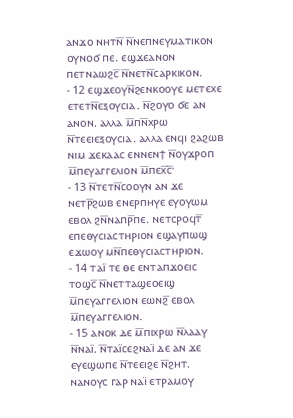ⲁⲛϫⲟ ⲛⲏⲧⲛ̅ ⲛ̅ⲛⲉⲡⲛⲉⲩⲙⲁⲧⲓⲕⲟⲛ ⲟⲩⲛⲟϭ ⲡⲉ. ⲉϣϫⲉⲁⲛⲟⲛ ⲡⲉⲧⲛⲁⲱϩⲥ̅ ⲛ̅ⲛⲉⲧⲛ̅ⲥⲁⲣⲕⲓⲕⲟⲛ.
- 12 ⲉϣϫⲉⲟⲩⲛ̅ϩⲉⲛⲕⲟⲟⲩⲉ ⲙⲉⲧⲉⲭⲉ ⲉⲧⲉⲧⲛ̅ⲉⲝⲟⲩⲥⲓⲁ. ⲛ̅ϩⲟⲩⲟ ϭⲉ ⲁⲛ ⲁⲛⲟⲛ. ⲁⲗⲗⲁ ⲙ̅ⲡⲛ̅ⲭⲣⲱ ⲛ̅ⲧⲉⲉⲓⲉⲝⲟⲩⲥⲓⲁ. ⲁⲗⲗⲁ ⲉⲛϥⲓ ϩⲁϩⲱⲃ ⲛⲓⲙ ϫⲉⲕⲁⲁⲥ ⲉⲛⲛⲉⲛϯ ⲛ̅ⲟⲩϫⲣⲟⲡ ⲙ̅ⲡⲉⲩⲁⲅⲅⲉⲗⲓⲟⲛ ⲙ̅ⲡⲉⲭ̅ⲥ̅·
- 13 ⲛ̅ⲧⲉⲧⲛ̅ⲥⲟⲟⲩⲛ ⲁⲛ ϫⲉ ⲛⲉⲧⲣ̅ϩⲱⲃ ⲉⲛⲉⲣⲡⲏⲩⲉ ⲉⲩⲟⲩⲱⲙ ⲉⲃⲟⲗ ϩⲛ̅ⲛⲁⲡⲣ̅ⲡⲉ. ⲛⲉⲧⲥⲣⲟϥⲧ̅ ⲉⲡⲉⲑⲩⲥⲓⲁⲥⲧⲏⲣⲓⲟⲛ ⲉϣⲁⲩⲡⲱϣ ⲉϫⲱⲟⲩ ⲙⲛ̅ⲡⲉⲑⲩⲥⲓⲁⲥⲧⲏⲣⲓⲟⲛ.
- 14 ⲧⲁⲓ̈ ⲧⲉ ⲑⲉ ⲉⲛⲧⲁⲡϫⲟⲉⲓⲥ ⲧⲟϣⲥ̅ ⲛ̅ⲛⲉⲧⲧⲁϣⲉⲟⲉⲓϣ ⲙ̅ⲡⲉⲩⲁⲅⲅⲉⲗⲓⲟⲛ ⲉⲱⲛϩ̅ ⲉⲃⲟⲗ ⲙ̅ⲡⲉⲩⲁⲅⲅⲉⲗⲓⲟⲛ.
- 15 ⲁⲛⲟⲕ ⲇⲉ ⲙ̅ⲡⲓⲭⲣⲱ ⲛ̅ⲗⲁⲁⲩ ⲛ̅ⲛⲁⲓ̈. ⲛ̅ⲧⲁⲓ̈ⲥⲉϩⲛⲁⲓ̈ ⲇⲉ ⲁⲛ ϫⲉ ⲉⲩⲉϣⲱⲡⲉ ⲛ̅ⲧⲉⲉⲓϩⲉ ⲛ̅ϩⲏⲧ. ⲛⲁⲛⲟⲩⲥ ⲅⲁⲣ ⲛⲁⲓ̈ ⲉⲧⲣⲁⲙⲟⲩ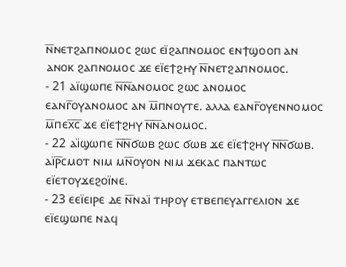ⲛ̅ⲛⲉⲧϩⲁⲡⲛⲟⲙⲟⲥ ϩⲱⲥ ⲉⲓ̈ϩⲁⲡⲛⲟⲙⲟⲥ ⲉⲛϯϣⲟⲟⲡ ⲁⲛ ⲁⲛⲟⲕ ϩⲁⲡⲛⲟⲙⲟⲥ ϫⲉ ⲉⲓ̈ⲉϯϩⲏⲩ ⲛ̅ⲛⲉⲧϩⲁⲡⲛⲟⲙⲟⲥ.
- 21 ⲁⲓ̈ϣⲱⲡⲉ ⲛ̅ⲛ̅ⲁⲛⲟⲙⲟⲥ ϩⲱⲥ ⲁⲛⲟⲙⲟⲥ ⲉⲁⲛⲅ̅ⲟⲩⲁⲛⲟⲙⲟⲥ ⲁⲛ ⲙ̅ⲡⲛⲟⲩⲧⲉ. ⲁⲗⲗⲁ ⲉⲁⲛⲅ̅ⲟⲩⲉⲛⲛⲟⲙⲟⲥ ⲙ̅ⲡⲉⲭ̅ⲥ̅ ϫⲉ ⲉⲓ̈ⲉϯϩⲏⲩ ⲛ̅ⲛ̅ⲁⲛⲟⲙⲟⲥ.
- 22 ⲁⲓ̈ϣⲱⲡⲉ ⲛ̅ⲛ̅ϭⲱⲃ ϩⲱⲥ ϭⲱⲃ ϫⲉ ⲉⲓ̈ⲉϯϩⲏⲩ ⲛ̅ⲛ̅ϭⲱⲃ. ⲁⲓ̈ⲣ̅ⲥⲙⲟⲧ ⲛⲓⲙ ⲙⲛ̅ⲟⲩⲟⲛ ⲛⲓⲙ ϫⲉⲕⲁⲥ ⲡⲁⲛⲧⲱⲥ ⲉⲓ̈ⲉⲧⲟⲩϫⲉϩⲟⲓ̈ⲛⲉ.
- 23 ⲉⲉⲓ̈ⲉⲓⲣⲉ ⲇⲉ ⲛ̅ⲛⲁⲓ̈ ⲧⲏⲣⲟⲩ ⲉⲧⲃⲉⲡⲉⲩⲁⲅⲅⲉⲗⲓⲟⲛ ϫⲉ ⲉⲓ̈ⲉϣⲱⲡⲉ ⲛⲁϥ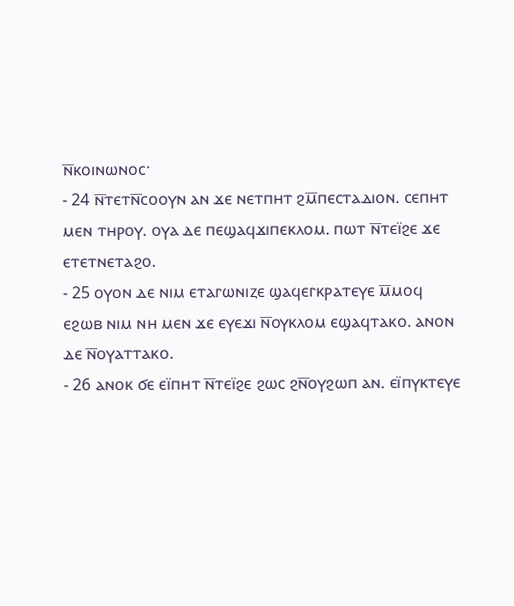ⲛ̅ⲕⲟⲓⲛⲱⲛⲟⲥ·
- 24 ⲛ̅ⲧⲉⲧⲛ̅ⲥⲟⲟⲩⲛ ⲁⲛ ϫⲉ ⲛⲉⲧⲡⲏⲧ ϩⲙ̅ⲡⲉⲥⲧⲁⲇⲓⲟⲛ. ⲥⲉⲡⲏⲧ ⲙⲉⲛ ⲧⲏⲣⲟⲩ. ⲟⲩⲁ ⲇⲉ ⲡⲉϣⲁϥϫⲓⲡⲉⲕⲗⲟⲙ. ⲡⲱⲧ ⲛ̅ⲧⲉⲓ̈ϩⲉ ϫⲉ ⲉⲧⲉⲧⲛⲉⲧⲁϩⲟ.
- 25 ⲟⲩⲟⲛ ⲇⲉ ⲛⲓⲙ ⲉⲧⲁⲅⲱⲛⲓⲍⲉ ϣⲁϥⲉⲅⲕⲣⲁⲧⲉⲩⲉ ⲙ̅ⲙⲟϥ ⲉϩⲱⲃ ⲛⲓⲙ ⲛⲏ ⲙⲉⲛ ϫⲉ ⲉⲩⲉϫⲓ ⲛ̅ⲟⲩⲕⲗⲟⲙ ⲉϣⲁϥⲧⲁⲕⲟ. ⲁⲛⲟⲛ ⲇⲉ ⲛ̅ⲟⲩⲁⲧⲧⲁⲕⲟ.
- 26 ⲁⲛⲟⲕ ϭⲉ ⲉⲓ̈ⲡⲏⲧ ⲛ̅ⲧⲉⲓ̈ϩⲉ ϩⲱⲥ ϩⲛ̅ⲟⲩϩⲱⲡ ⲁⲛ. ⲉⲓ̈ⲡⲩⲕⲧⲉⲩⲉ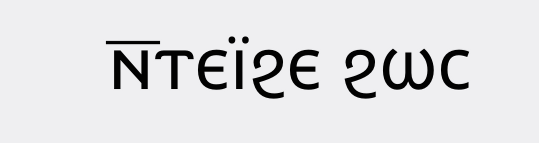ⲛ̅ⲧⲉⲓ̈ϩⲉ ϩⲱⲥ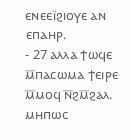ⲉⲛⲉⲉⲓ̈ϩⲓⲟⲩⲉ ⲁⲛ ⲉⲡⲁⲏⲣ.
- 27 ⲁⲗⲗⲁ ϯⲱϥⲉ ⲙ̅ⲡⲁⲥⲱⲙⲁ ϯⲉⲓⲣⲉ ⲙ̅ⲙⲟϥ ⲛ̅ϩⲙ̅ϩⲁⲗ. ⲙⲏⲡⲱⲥ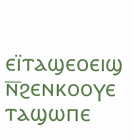ⲉⲓ̈ⲧⲁϣⲉⲟⲉⲓϣ ⲛ̅ϩⲉⲛⲕⲟⲟⲩⲉ ⲧⲁϣⲱⲡⲉ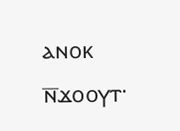ⲁⲛⲟⲕ ⲛ̅ϫⲟⲟⲩⲧ·